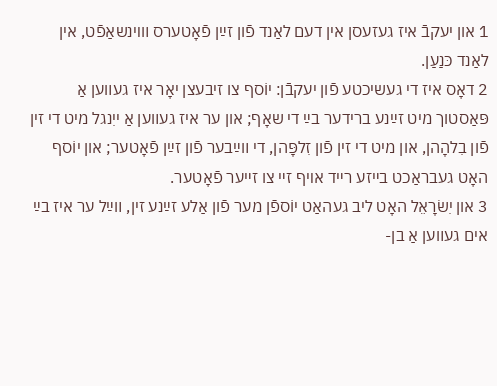1 און יעקבֿ איז געזעסן אין דעם לאַנד פֿון זײַן פֿאָטערס װױנשאַפֿט, אין לאַנד כּנַעַן.
2 דאָס איז די געשיכטע פֿון יעקבֿן: יוֹסף צו זיבעצן יאָר איז געװען אַ פּאַסטוך מיט זײַנע ברידער בײַ די שאָף; און ער איז געװען אַ ייִנגל מיט די זין פֿון בִלהָהן, און מיט די זין פֿון זִלפָּהן, די װײַבער פֿון זײַן פֿאָטער; און יוֹסף האָט געבראַכט בײזע רײד אױף זײ צו זײער פֿאָטער.
3 און יִשׂרָאֵל האָט ליב געהאַט יוֹספֿן מער פֿון אַלע זײַנע זין, װײַל ער איז בײַ אים געװען אַ בן-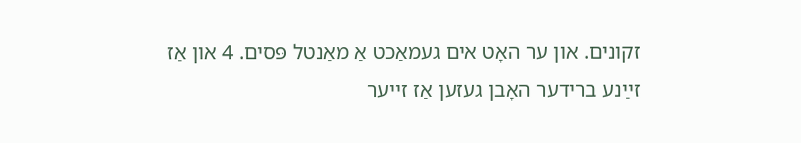זקונים. און ער האָט אים געמאַכט אַ מאַנטל פּסים. 4 און אַז זײַנע ברידער האָבן געזען אַז זײער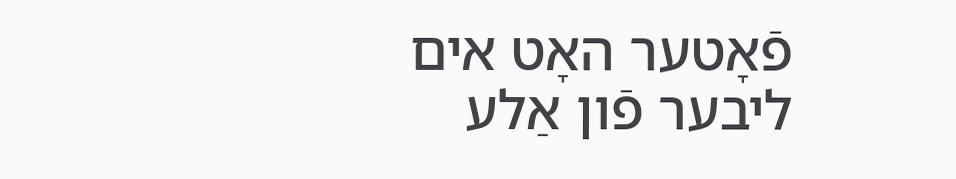פֿאָטער האָט אים ליבער פֿון אַלע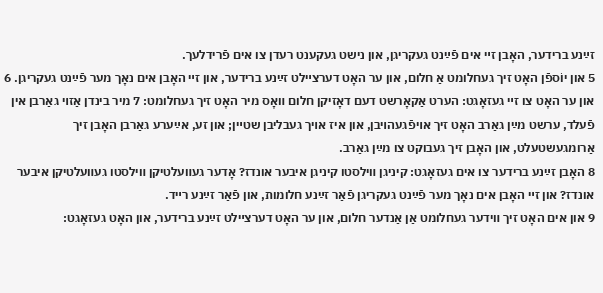זײַנע ברידער, האָבן זײ אים פֿײַנט געקריגן, און נישט געקענט רעדן צו אים פֿרידלעך.
5 און יוֹספֿן האָט זיך געחלומט אַ חלום, און ער האָט דערצײלט זײַנע ברידער, און זײ האָבן אים נאָך מער פֿײַנט געקריגן. 6 און ער האָט צו זײ געזאָגט: הערט אַקאָרשט דעם דאָזיקן חלום װאָס מיר האָט זיך געחלומט: 7 מיר בינדן אַזױ גאַרבן אין פֿעלד, ערשט מײַן גאַרב האָט זיך אױפֿגעהױבן, און איז אױך געבליבן שטײן; און זע, אײַערע גאַרבן האָבן זיך אַרומגעשטעלט, און האָבן זיך געבוקט צו מײַן גאַרב.
8 האָבן זײַנע ברידער צו אים געזאָגט: קיניגן װילסטו קיניגן איבער אונדז? אָדער געװעלטיקן װילסטו געװעלטיקן איבער אונדז? און זײ האָבן אים נאָך מער פֿײַנט געקריגן פֿאַר זײַנע חלומות, און פֿאַר זײַנע רײד.
9 און אים האָט זיך װידער געחלומט אַן אַנדער חלום, און ער האָט דערצײלט זײַנע ברידער, און האָט געזאָגט: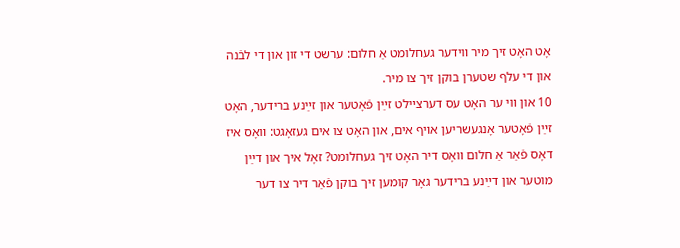אָט האָט זיך מיר װידער געחלומט אַ חלום: ערשט די זון און די לבֿנה און די עלף שטערן בוקן זיך צו מיר.
10 און װי ער האָט עס דערצײלט זײַן פֿאָטער און זײַנע ברידער, האָט זײַן פֿאָטער אָנגעשריען אױף אים, און האָט צו אים געזאָגט: װאָס איז דאָס פֿאַר אַ חלום װאָס דיר האָט זיך געחלומט? זאָל איך און דײַן מוטער און דײַנע ברידער גאָר קומען זיך בוקן פֿאַר דיר צו דער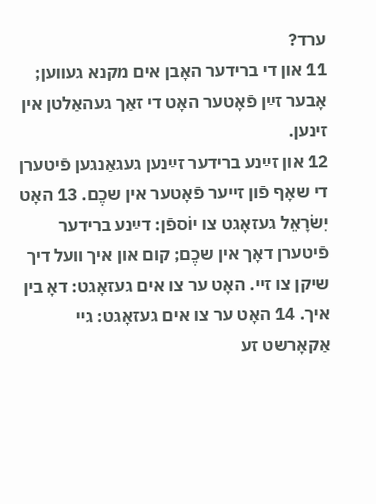ערד?
11 און די ברידער האָבן אים מקנא געװען; אָבער זײַן פֿאָטער האָט די זאַך געהאַלטן אין זינען.
12 און זײַנע ברידער זײַנען געגאַנגען פֿיטערן די שאָף פֿון זײער פֿאָטער אין שכֶם. 13 האָט יִשׂרָאֵל געזאָגט צו יוֹספֿן: דײַנע ברידער פֿיטערן דאָך אין שכֶם; קום און איך װעל דיך שיקן צו זײ. האָט ער צו אים געזאָגט: דאָ בין איך. 14 האָט ער צו אים געזאָגט: גײ אַקאָרשט זע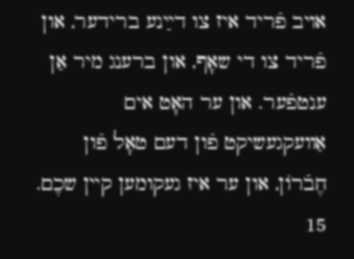אױב פֿריד איז צו דײַנע ברידער, און פֿריד צו די שאָף, און ברענג מיר אַן ענטפֿער. און ער האָט אים אַװעקגעשיקט פֿון דעם טאָל פֿון חֶבֿרוֹן, און ער איז געקומען קײן שכֶם. 15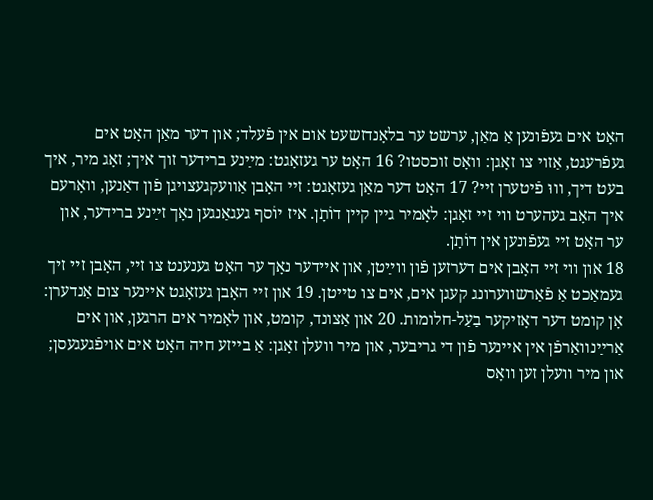האָט אים געפֿונען אַ מאַן, ערשט ער בלאָנדזשעט אום אין פֿעלד; און דער מאַן האָט אים געפֿרעגט, אַזױ צו זאָגן: װאָס זוכסטו? 16 האָט ער געזאָגט: מײַנע ברידער זוך איך; זאָג מיר, איך בעט דיך, װוּ פֿיטערן זײ? 17 האָט דער מאַן געזאָגט: זײ האָבן אַװעקגעצױגן פֿון דאַנען, װאָרעם איך האָב געהערט װי זײ זאָגן: לאָמיר גײן קײן דוֹתָן. איז יוֹסף געגאַנגען נאָך זײַנע ברידער, און ער האָט זײ געפֿונען אין דוֹתָן.
18 און װי זײ האָבן אים דערזען פֿון װײַטן, און אײדער נאָך ער האָט גענענט צו זײ, האָבן זײ זיך געמאַכט אַ פֿאַרשװערונג קעגן אים, אים צו טײטן. 19 און זײ האָבן געזאָגט אײנער צום אַנדערן: אָן קומט דער דאָזיקער בַעַל-חלומות. 20 און אַצונד, קומט, און לאָמיר אים הרגען, און אים אַרײַנװאַרפֿן אין אײנער פֿון די גריבער, און מיר װעלן זאָגן: אַ בײזע חיה האָט אים אױפֿגעגעסן; און מיר װעלן זען װאָס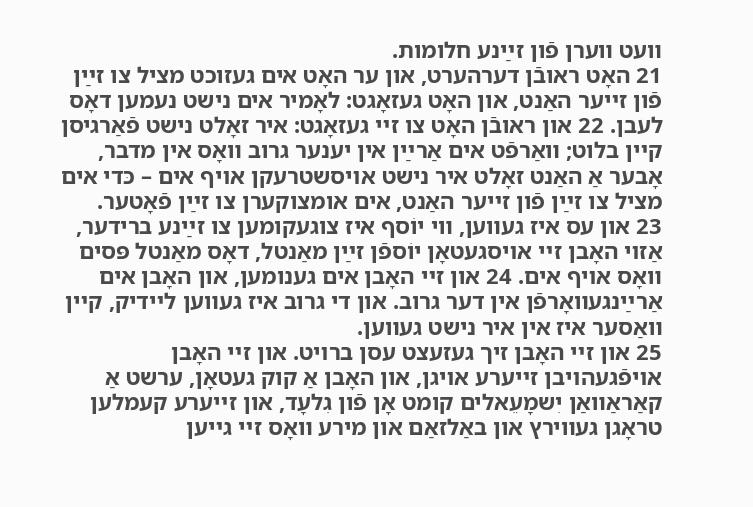װעט װערן פֿון זײַנע חלומות.
21 האָט ראובֿן דערהערט, און ער האָט אים געזוכט מציל צו זײַן פֿון זײער האַנט, און האָט געזאָגט: לאָמיר אים נישט נעמען דאָס לעבן. 22 און ראובֿן האָט צו זײ געזאָגט: איר זאָלט נישט פֿאַרגיסן קײן בלוט; װאַרפֿט אים אַרײַן אין יענער גרוב װאָס אין מדבר, אָבער אַ האַנט זאָלט איר נישט אױסשטרעקן אױף אים – כּדי אים מציל צו זײַן פֿון זײער האַנט, אים אומצוקערן צו זײַן פֿאָטער.
23 און עס איז געװען, װי יוֹסף איז צוגעקומען צו זײַנע ברידער, אַזױ האָבן זײ אױסגעטאָן יוֹספֿן זײַן מאַנטל, דאָס מאַנטל פּסים װאָס אױף אים. 24 און זײ האָבן אים גענומען, און האָבן אים אַרײַנגעװאָרפֿן אין דער גרוב. און די גרוב איז געװען לײדיק, קײן װאַסער איז אין איר נישט געװען.
25 און זײ האָבן זיך געזעצט עסן ברױט. און זײ האָבן אױפֿגעהױבן זײערע אױגן, און האָבן אַ קוק געטאָן, ערשט אַ קאַראַװאַן יִשמָעֵאלים קומט אָן פֿון גִלעָד, און זײערע קעמלען טראָגן געװירץ און באַלזאַם און מירע װאָס זײ גײען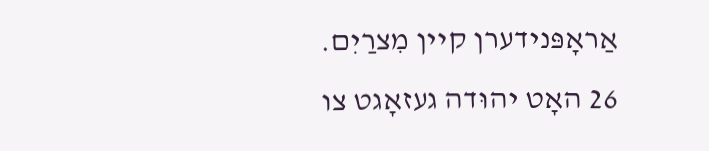אַראָפּנידערן קײן מִצרַיִם. 26 האָט יהוּדה געזאָגט צו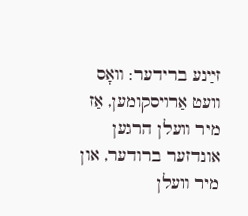זײַנע ברידער: װאָס װעט אַרױסקומען, אַז מיר װעלן הרגען אונדזער ברודער, און מיר װעלן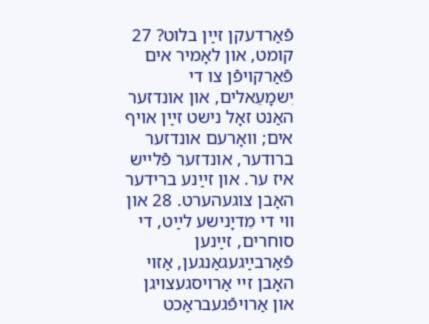פֿאַרדעקן זײַן בלוט? 27 קומט, און לאָמיר אים פֿאַרקױפֿן צו די יִשמָעֵאלים, און אונדזער האַנט זאָל נישט זײַן אױף אים; װאָרעם אונדזער ברודער, אונדזער פֿלײש איז ער. און זײַנע ברידער האָבן צוגעהערט. 28 און װי די מִדיָנישע לײַט, די סוחרים, זײַנען פֿאַרבײַגעגאַנגען, אַזױ האָבן זײ אַרױסגעצױגן און אַרױפֿגעבראַכט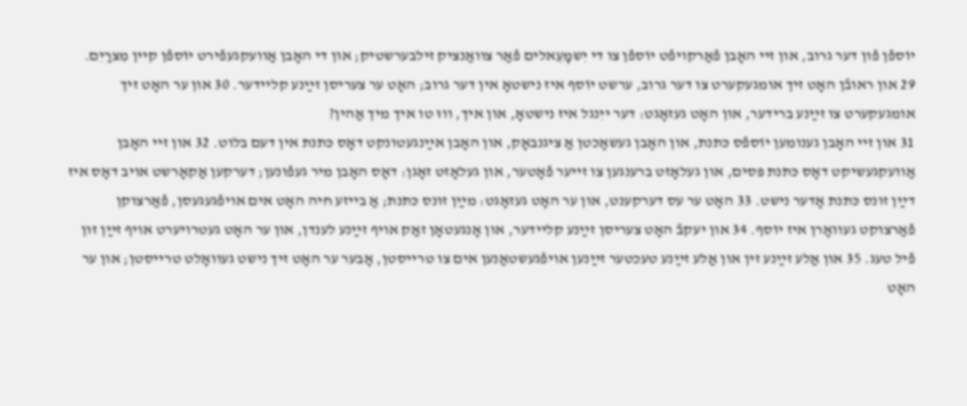יוֹספֿן פֿון דער גרוב, און זײ האָבן פֿאַרקױפֿט יוֹספֿן צו די יִשמָעֵאלים פֿאַר צװאַנציק זילבערשטיק; און די האָבן אַװעקגעפֿירט יוֹספֿן קײן מִצרַיִם.
29 און ראובֿן האָט זיך אומגעקערט צו דער גרוב, ערשט יוֹסף איז נישטאָ אין דער גרוב; האָט ער צעריסן זײַנע קלײדער. 30 און ער האָט זיך אומגעקערט צו זײַנע ברידער, און האָט געזאָגט: דער ייִנגל איז נישטאָ, און איך, װוּ טו איך מיך אַהין?
31 און זײ האָבן גענומען יוֹספֿס כּתנת, און האָבן געשאָכטן אַ ציגנבאָק, און האָבן אײַנגעטונקט דאָס כּתנת אין דעם בלוט. 32 און זײ האָבן אַװעקגעשיקט דאָס כּתנת פּסים, און געלאָזט ברענגען צו זײער פֿאָטער, און געלאָזט זאָגן: דאָס האָבן מיר געפֿונען; דערקען אַקאָרשט אױב דאָס איז דײַן זונס כּתנת אָדער נישט. 33 האָט ער עס דערקענט, און ער האָט געזאָגט: מײַן זונס כּתנת; אַ בײזע חיה האָט אים אױפֿגעגעסן, פֿאַרצוקן פֿאַרצוקט געװאָרן איז יוֹסף. 34 און יעקבֿ האָט צעריסן זײַנע קלײדער, און אָנגעטאָן זאַק אױף זײַנע לענדן, און ער האָט געטרױערט אױף זײַן זון פֿיל טעג. 35 און אַלע זײַנע זין און אַלע זײַנע טעכטער זײַנען אױפֿגעשטאַנען אים צו טרײסטן, אָבער ער האָט זיך נישט געװאָלט טרײסטן; און ער האָט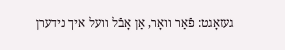געזאָגט: פֿאַר װאָר, אַן אָבֿל װעל איך נידערן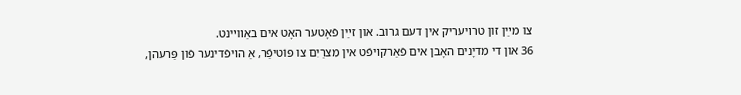צו מײַן זון טרױעריק אין דעם גרוב. און זײַן פֿאָטער האָט אים באַװײנט.
36 און די מִדיָנים האָבן אים פֿאַרקױפֿט אין מִצרַיִם צו פּוֹטיפַֿר, אַ הױפֿדינער פֿון פַּרעהן,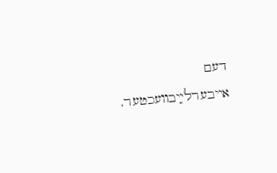דעם אײבערלײַבװעכטער.